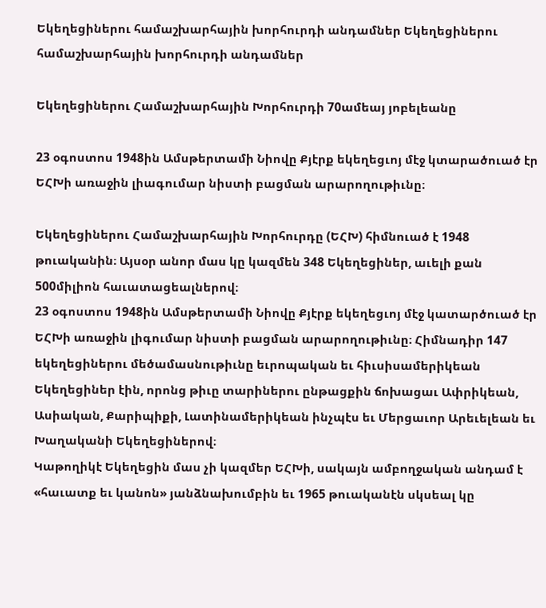Եկեղեցիներու համաշխարհային խորհուրդի անդամներ Եկեղեցիներու համաշխարհային խորհուրդի անդամներ

Եկեղեցիներու Համաշխարհային Խորհուրդի 70ամեայ յոբելեանը

23 օգոստոս 1948ին Ամսթերտամի Նիովը Քյէրք եկեղեցւոյ մէջ կտարածուած էր ԵՀԽի առաջին լիագումար նիստի բացման արարողութիւնը։

Եկեղեցիներու Համաշխարհային Խորհուրդը (ԵՀԽ) հիմնուած է 1948 թուականին։ Այսօր անոր մաս կը կազմեն 348 Եկեղեցիներ, աւելի քան 500միլիոն հաւատացեալներով։
23 օգոստոս 1948ին Ամսթերտամի Նիովը Քյէրք եկեղեցւոյ մէջ կատարծուած էր ԵՀԽի առաջին լիգումար նիստի բացման արարողութիւնը։ Հիմնադիր 147 եկեղեցիներու մեծամասնութիւնը եւրոպական եւ հիւսիսամերիկեան Եկեղեցիներ էին, որոնց թիւը տարիներու ընթացքին ճոխացաւ Ափրիկեան, Ասիական, Քարիպիքի, Լատինամերիկեան ինչպէս եւ Մերցաւոր Արեւելեան եւ Խաղականի Եկեղեցիներով։
Կաթողիկէ Եկեղեցին մաս չի կազմեր ԵՀԽի, սակայն ամբողջական անդամ է «հաւատք եւ կանոն» յանձնախումբին եւ 1965 թուականէն սկսեալ կը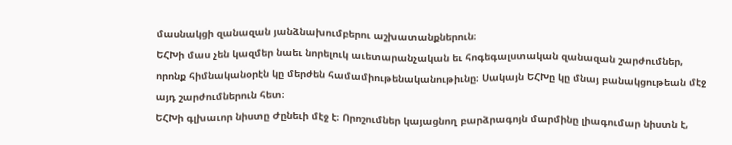մասնակցի զանազան յանձնախումբերու աշխատանքներուն։
ԵՀԽի մաս չեն կազմեր նաեւ նորելուկ աւետարանչական եւ հոգեգալստական զանազան շարժումներ, որոնք հիմնականօրէն կը մերժեն համամիութենականութիւնը։ Սակայն ԵՀԽը կը մնայ բանակցութեան մէջ այդ շարժումներուն հետ։
ԵՀԽի գլխաւոր նիստը Ժընեւի մէջ է։ Որոշումներ կայացնող բարձրագոյն մարմինը լիագումար նիստն է,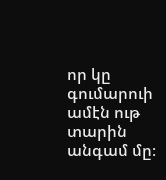որ կը գումարուի ամէն ութ տարին անգամ մը։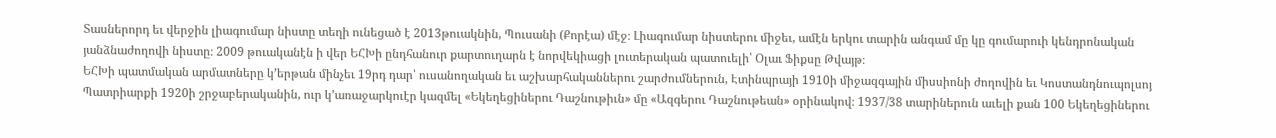Տասներորդ եւ վերջին լիագումար նիստը տեղի ունեցած է 2013թուակնին, Պուսանի (Քորէա) մէջ։ Լիագումար նիստերու միջեւ, ամէն երկու տարին անգամ մը կը գումարուի կենդրոնական յանձնաժողովի նիստը։ 2009 թուականէն ի վեր ԵՀԽի ընդհանուր քարտուղարն է նորվեկիացի լուտերական պատուելի՝ Օլաւ Ֆիքսը Թվայթ։
ԵՀԽի պատմական արմատները կʼերթան մինչեւ 19րդ դար՝ ուսանողական եւ աշխարհականներու շարժումներուն, Էտինպրայի 1910ի միջազգային միսսիոնի ժողովին եւ Կոստանդնուպոլսոյ Պատրիարքի 1920ի շրջաբերականին, ուր կʼառաջարկուէր կազմել «Եկեղեցիներու Դաշնութիւն» մը «Ազգերու Դաշնութեան» օրինակով։ 1937/38 տարիներուն աւելի քան 100 Եկեղեցիներու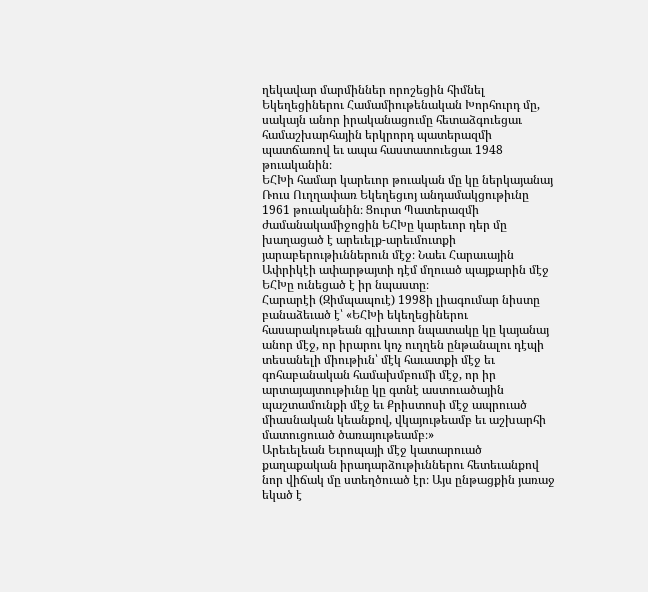ղեկավար մարմիններ որոշեցին հիմնել Եկեղեցիներու Համամիութենական Խորհուրդ մը, սակայն անոր իրականացումը հետաձգուեցաւ համաշխարհային երկրորդ պատերազմի պատճառով եւ ապա հաստատուեցաւ 1948 թուականին։
ԵՀԽի համար կարեւոր թուական մը կը ներկայանայ Ռուս Ուղղափառ Եկեղեցւոյ անդամակցութիւնը 1961 թուականին։ Ցուրտ Պատերազմի ժամանակամիջոցին ԵՀԽը կարեւոր դեր մը խաղացած է արեւելք-արեւմուտքի յարաբերութիւններուն մէջ։ Նաեւ Հարաւային Ափրիկէի ափարթայտի դէմ մղուած պայքարին մէջ ԵՀԽը ունեցած է իր նպաստը։
Հարարէի (Զիմպապուէ) 1998ի լիագումար նիստը բանաձեւած է՝ «ԵՀԽի եկեղեցիներու հասարակութեան գլխաւոր նպատակը կը կայանայ անոր մէջ, որ իրարու կոչ ուղղեն ընթանալու դէպի տեսանելի միութիւն՝ մէկ հաւատքի մէջ եւ գոհաբանական համախմբումի մէջ, որ իր արտայայտութիւնը կը գտնէ աստուածային պաշտամունքի մէջ եւ Քրիստոսի մէջ ապրուած միասնական կեանքով, վկայութեամբ եւ աշխարհի մատուցուած ծառայութեամբ։»
Արեւելեան Եւրոպայի մէջ կատարուած քաղաքական իրադարձութիւններու հետեւանքով նոր վիճակ մը ստեղծուած էր։ Այս ընթացքին յառաջ եկած է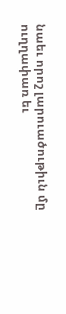նաեւ որոշ լարուածութիւն մը ուղղափառ եւ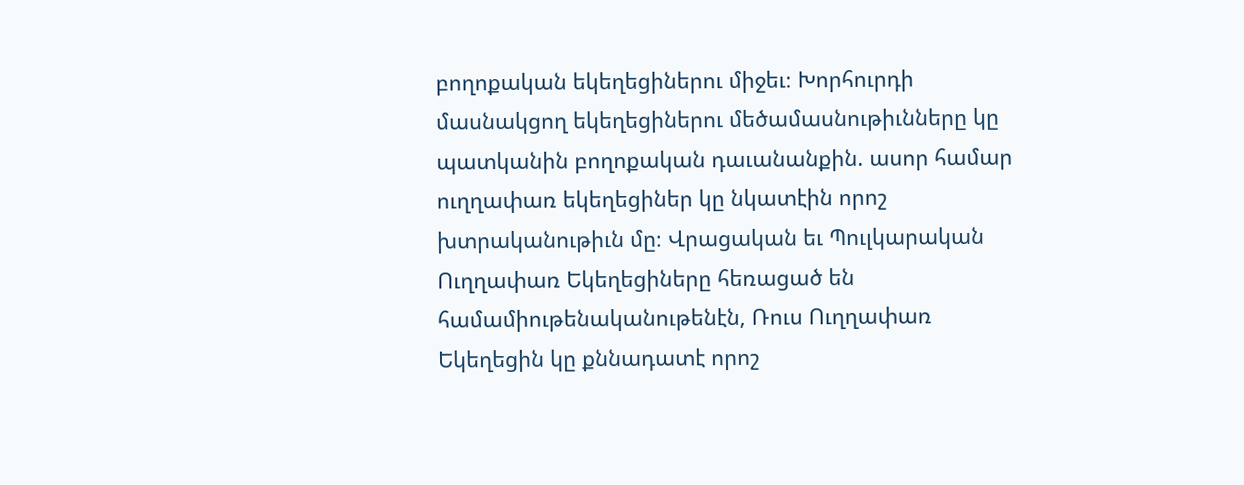բողոքական եկեղեցիներու միջեւ։ Խորհուրդի մասնակցող եկեղեցիներու մեծամասնութիւնները կը պատկանին բողոքական դաւանանքին. ասոր համար ուղղափառ եկեղեցիներ կը նկատէին որոշ խտրականութիւն մը։ Վրացական եւ Պուլկարական Ուղղափառ Եկեղեցիները հեռացած են համամիութենականութենէն, Ռուս Ուղղափառ Եկեղեցին կը քննադատէ որոշ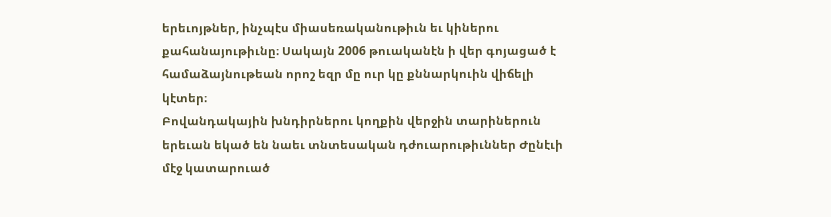երեւոյթներ, ինչպէս միասեռականութիւն եւ կիներու քահանայութիւնը։ Սակայն 2006 թուականէն ի վեր գոյացած է համաձայնութեան որոշ եզր մը ուր կը քննարկուին վիճելի կէտեր։
Բովանդակային խնդիրներու կողքին վերջին տարիներուն երեւան եկած են նաեւ տնտեսական դժուարութիւններ Ժընէւի մէջ կատարուած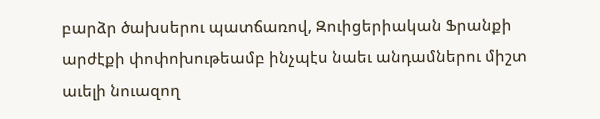բարձր ծախսերու պատճառով, Զուիցերիական Ֆրանքի արժէքի փոփոխութեամբ ինչպէս նաեւ անդամներու միշտ աւելի նուազող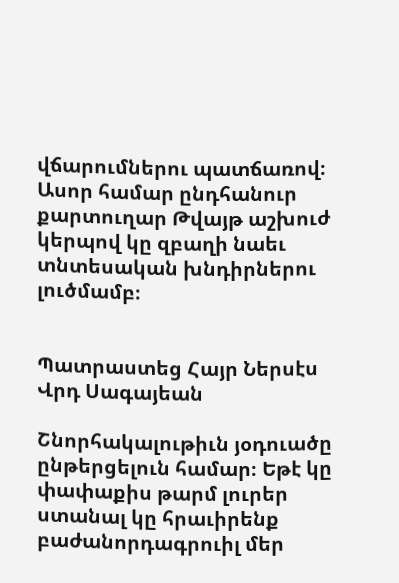վճարումներու պատճառով։ Ասոր համար ընդհանուր քարտուղար Թվայթ աշխուժ կերպով կը զբաղի նաեւ տնտեսական խնդիրներու լուծմամբ։


Պատրաստեց Հայր Ներսէս Վրդ Սագայեան

Շնորհակալութիւն յօդուածը ընթերցելուն համար։ Եթէ կը փափաքիս թարմ լուրեր ստանալ կը հրաւիրենք բաժանորդագրուիլ մեր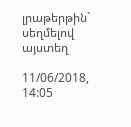լրաթերթին` սեղմելով այստեղ

11/06/2018, 14:05